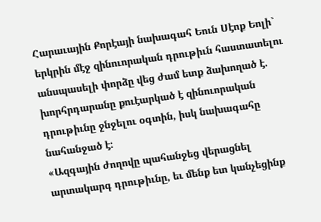Հարաւային Քորէայի նախագահ Եուն Սէոք Եոլի` երկրին մէջ զինուորական դրութիւն հաստատելու անսպասելի փորձը վեց ժամ ետք ձախողած է. խորհրդարանը քուէարկած է զինուորական դրութիւնը ջնջելու օգտին, իսկ նախագահը նահանջած է:
«Ազգային ժողովը պահանջեց վերացնել արտակարգ դրութիւնը, եւ մենք ետ կանչեցինք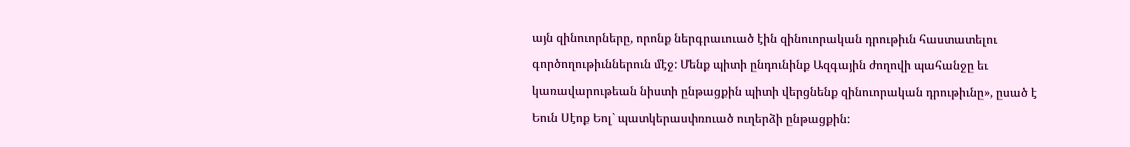այն զինուորները, որոնք ներգրաւուած էին զինուորական դրութիւն հաստատելու գործողութիւններուն մէջ: Մենք պիտի ընդունինք Ազգային ժողովի պահանջը եւ կառավարութեան նիստի ընթացքին պիտի վերցնենք զինուորական դրութիւնը», ըսած է Եուն Սէոք Եոլ` պատկերասփռուած ուղերձի ընթացքին: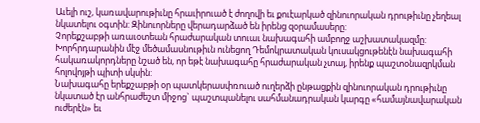Աւելի ուշ, կառավարութիւնը հրաւիրուած է ժողովի եւ քուէարկած զինուորական դրութիւնը չեղեալ նկատելու օգտին: Զինուորները վերադարձած են իրենց զօրամասերը:
Չորեքշաբթի առաւօտեան հրաժարական տուաւ նախագահի ամբողջ աշխատակազմը:
Խորհրդարանին մէջ մեծամասնութիւն ունեցող Դեմոկրատական կուսակցութենէն նախագահի հակառակորդները նշած են, որ եթէ նախագահը հրաժարական չտայ, իրենք պաշտօնազրկման հոլովոյթի պիտի սկսին:
Նախագահը երեքշաբթի օր պատկերասփռուած ուղերձի ընթացքին զինուորական դրութիւնը նկատած էր անհրաժեշտ միջոց` պաշտպանելու սահմանադրական կարգը «համայնավարական ուժերէն» եւ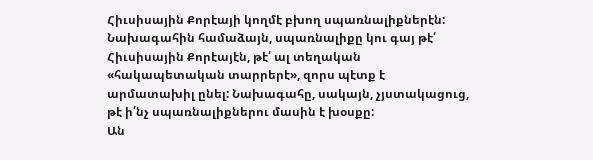Հիւսիսային Քորէայի կողմէ բխող սպառնալիքներէն:
Նախագահին համաձայն, սպառնալիքը կու գայ թէ՛ Հիւսիսային Քորէայէն, թէ՛ ալ տեղական «հակապետական տարրերէ», զորս պէտք է արմատախիլ ընել: Նախագահը, սակայն, չյստակացուց, թէ ի՛նչ սպառնալիքներու մասին է խօսքը:
Ան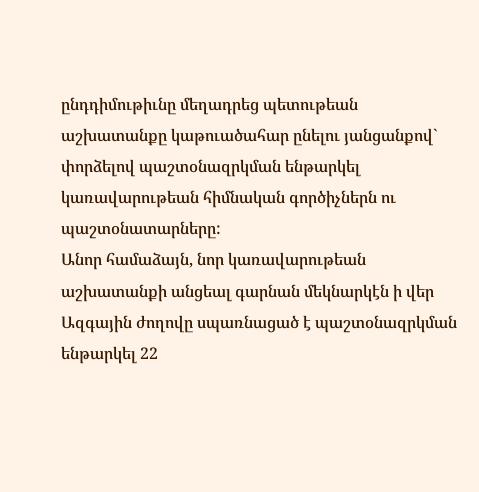ընդդիմութիւնը մեղադրեց պետութեան աշխատանքը կաթուածահար ընելու յանցանքով` փորձելով պաշտօնազրկման ենթարկել կառավարութեան հիմնական գործիչներն ու պաշտօնատարները:
Անոր համաձայն, նոր կառավարութեան աշխատանքի անցեալ գարնան մեկնարկէն ի վեր Ազգային ժողովը սպառնացած է պաշտօնազրկման ենթարկել 22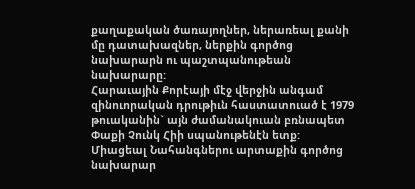քաղաքական ծառայողներ, ներառեալ քանի մը դատախազներ, ներքին գործոց նախարարն ու պաշտպանութեան նախարարը:
Հարաւային Քորէայի մէջ վերջին անգամ զինուորական դրութիւն հաստատուած է 1979 թուականին` այն ժամանակուան բռնապետ Փաքի Չունկ Հիի սպանութենէն ետք:
Միացեալ Նահանգներու արտաքին գործոց նախարար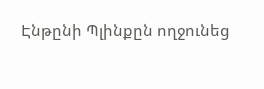Էնթընի Պլինքըն ողջունեց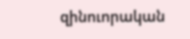զինուորական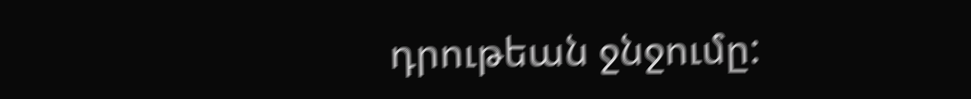դրութեան ջնջումը: